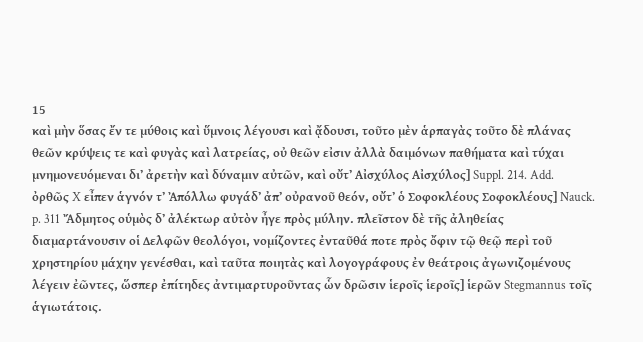15
καὶ μὴν ὅσας ἔν τε μύθοις καὶ ὕμνοις λέγουσι καὶ ᾄδουσι, τοῦτο μὲν ἁρπαγὰς τοῦτο δὲ πλάνας θεῶν κρύψεις τε καὶ φυγὰς καὶ λατρείας, οὐ θεῶν εἰσιν ἀλλὰ δαιμόνων παθήματα καὶ τύχαι μνημονευόμεναι διʼ ἀρετὴν καὶ δύναμιν αὐτῶν, καὶ οὔτʼ Αἰσχύλος Αἰσχύλος] Suppl. 214. Add. ὀρθῶς X εἶπεν ἁγνόν τʼ Ἀπόλλω φυγάδʼ ἀπʼ οὐρανοῦ θεόν, οὔτʼ ὁ Σοφοκλέους Σοφοκλέους] Nauck. p. 311 Ἄδμητος οὑμὸς δʼ ἀλέκτωρ αὐτὸν ἦγε πρὸς μύλην. πλεῖστον δὲ τῆς ἀληθείας διαμαρτάνουσιν οἱ Δελφῶν θεολόγοι, νομίζοντες ἐνταῦθά ποτε πρὸς ὄφιν τῷ θεῷ περὶ τοῦ χρηστηρίου μάχην γενέσθαι, καὶ ταῦτα ποιητὰς καὶ λογογράφους ἐν θεάτροις ἀγωνιζομένους λέγειν ἐῶντες, ὥσπερ ἐπίτηδες ἀντιμαρτυροῦντας ὧν δρῶσιν ἱεροῖς ἱεροῖς] ἱερῶν Stegmannus τοῖς ἁγιωτάτοις.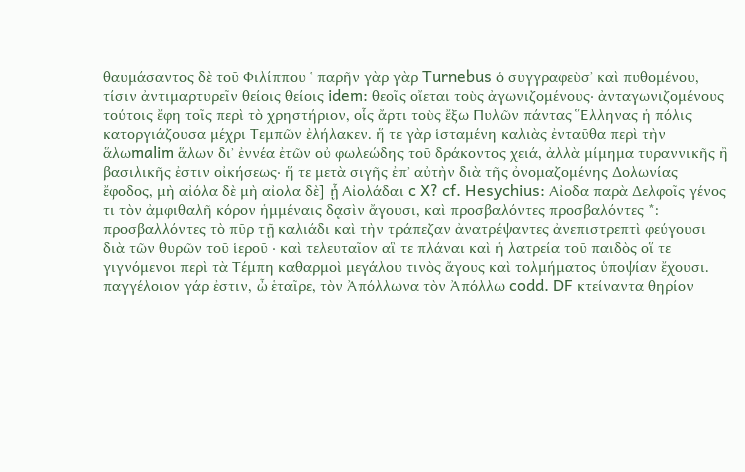θαυμάσαντος δὲ τοῦ Φιλίππου ʽ παρῆν γὰρ γὰρ Turnebus ὁ συγγραφεὺσʼ καὶ πυθομένου, τίσιν ἀντιμαρτυρεῖν θείοις θείοις idem: θεοῖς οἴεται τοὺς ἀγωνιζομένους· ἀνταγωνιζομένους τούτοις ἔφη τοῖς περὶ τὸ χρηστήριον, οἷς ἄρτι τοὺς ἔξω Πυλῶν πάντας Ἕλληνας ἡ πόλις κατοργιάζουσα μέχρι Τεμπῶν ἐλήλακεν. ἥ τε γὰρ ἱσταμένη καλιὰς ἐνταῦθα περὶ τὴν ἅλωmalim ἅλων διʼ ἐννέα ἐτῶν οὐ φωλεώδης τοῦ δράκοντος χειά, ἀλλὰ μίμημα τυραννικῆς ἢ βασιλικῆς ἐστιν οἰκήσεως· ἥ τε μετὰ σιγῆς ἐπʼ αὐτὴν διὰ τῆς ὀνομαζομένης Δολωνίας ἔφοδος, μὴ αἰόλα δὲ μὴ αἰολα δὲ] ᾗ Αἰολάδαι c X? cf. Hesychius: Αἰοδα παρὰ Δελφοῖς γένος τι τὸν ἀμφιθαλῆ κόρον ἡμμέναις δᾳσὶν ἄγουσι, καὶ προσβαλόντες προσβαλόντες *: προσβαλλόντες τὸ πῦρ τῇ καλιάδι καὶ τὴν τράπεζαν ἀνατρέψαντες ἀνεπιστρεπτὶ φεύγουσι διὰ τῶν θυρῶν τοῦ ἱεροῦ · καὶ τελευταῖον αἳ τε πλάναι καὶ ἡ λατρεία τοῦ παιδὸς οἵ τε γιγνόμενοι περὶ τὰ Τέμπη καθαρμοὶ μεγάλου τινὸς ἄγους καὶ τολμήματος ὑποψίαν ἔχουσι. παγγέλοιον γάρ ἐστιν, ὦ ἑταῖρε, τὸν Ἀπόλλωνα τὸν Ἀπόλλω codd. DF κτείναντα θηρίον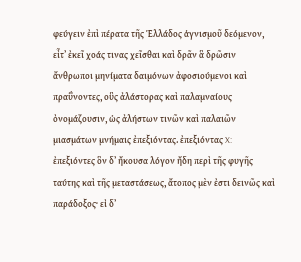φεύγειν ἐπὶ πέρατα τῆς Ἑλλάδος ἁγνισμοῦ δεόμενον, εἶτʼ ἐκεῖ χοάς τινας χεῖσθαι καὶ δρᾶν ἃ δρῶσιν ἄνθρωποι μηνίματα δαιμόνων ἀφοσιούμενοι καὶ πραΰνοντες, οὓς ἀλάστορας καὶ παλαμναίους ὀνομάζουσιν, ὡς ἀλήστων τινῶν καὶ παλαιῶν μιασμάτων μνήμαις ἐπεξιόντας. ἐπεξιόντας X: ἐπεξιόντες ὃν δʼ ἤκουσα λόγον ἤδη περὶ τῆς φυγῆς ταύτης καὶ τῆς μεταστάσεως, ἄτοπος μὲν ἐστι δεινῶς καὶ παράδοξος· εἰ δʼ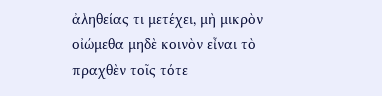ἀληθείας τι μετέχει, μὴ μικρὸν οἰώμεθα μηδὲ κοινὸν εἶναι τὸ πραχθὲν τοῖς τότε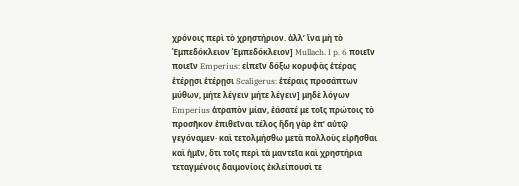χρόνοις περὶ τὸ χρηστήριον. ἀλλʼ ἵνα μὴ τὸ Ἐμπεδόκλειον Ἐμπεδόκλειον] Mullach. I p. 6 ποιεῖν ποιεῖν Emperius: εἰπεῖν δόξω κορυφὰς ἑτέρας ἑτέρῃσι ἑτέρῃσι Scaligerus: ἑτέραις προσάπτων μύθων, μήτε λέγειν μήτε λέγειν] μηδὲ λόγων Emperius ἀτραπὸν μίαν, ἐάσατέ με τοῖς πρώτοις τὸ προσῆκον ἐπιθεῖναι τέλος ἤδη γὰρ ἐπʼ αὐτῷ γεγόναμεν· καὶ τετολμήσθω μετὰ πολλοὺς εἰρῆσθαι καὶ ἡμῖν, ὅτι τοῖς περὶ τὰ μαντεῖα καὶ χρηστήρια τεταγμένοις δαιμονίοις ἐκλείπουσὶ τε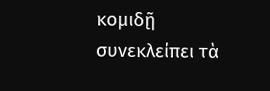κομιδῇ συνεκλείπει τὰ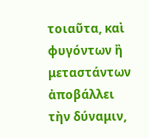τοιαῦτα, καὶ φυγόντων ἢ μεταστάντων ἀποβάλλει τὴν δύναμιν,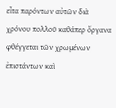εἶτα παρόντων αὐτῶν διὰ χρόνου πολλοῦ καθάπερ ὄργανα φθέγγεται τῶν χρωμένων ἐπιστάντων καὶ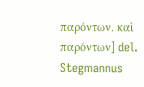παρόντων. καὶ παρόντων] del. Stegmannus